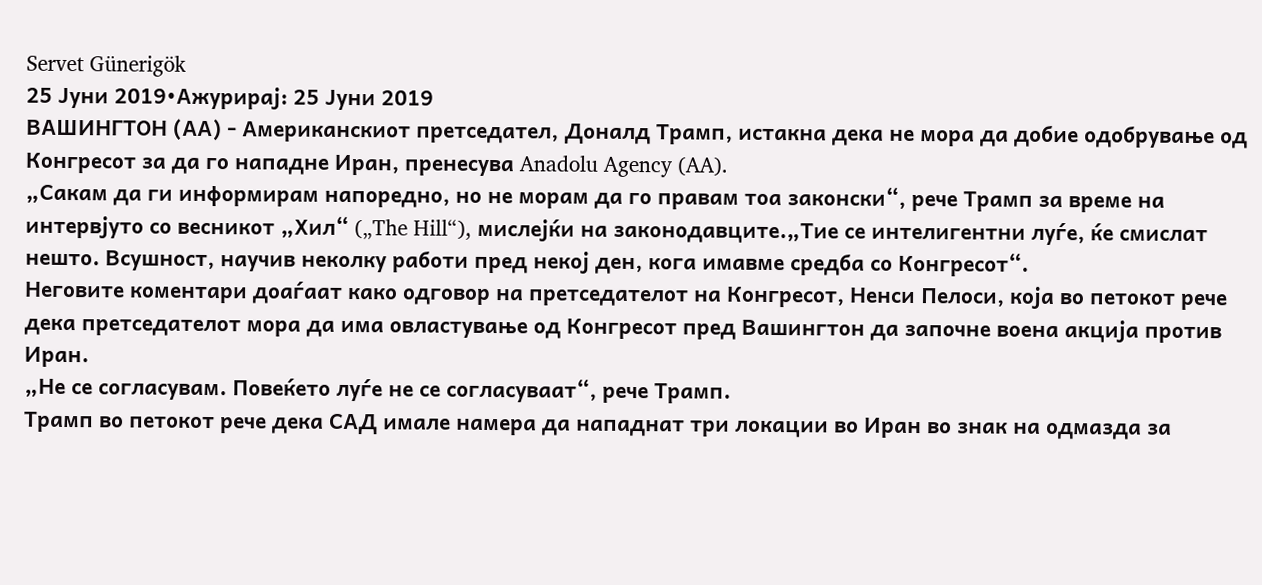Servet Günerigök
25 Јуни 2019•Ажурирај: 25 Јуни 2019
ВАШИНГТОН (АА) - Американскиот претседател, Доналд Трамп, истакна дека не мора да добие одобрување од Конгресот за да го нападне Иран, пренесува Anadolu Agency (AA).
„Сакам да ги информирам напоредно, но не морам да го правам тоа законски“, рече Трамп за време на интервјуто со весникот „Хил“ („The Hill“), мислејќи на законодавците.„Тие се интелигентни луѓе, ќе смислат нешто. Всушност, научив неколку работи пред некој ден, кога имавме средба со Конгресот“.
Неговите коментари доаѓаат како одговор на претседателот на Конгресот, Ненси Пелоси, која во петокот рече дека претседателот мора да има овластување од Конгресот пред Вашингтон да започне воена акција против Иран.
„Не се согласувам. Повеќето луѓе не се согласуваат“, рече Трамп.
Трамп во петокот рече дека САД имале намера да нападнат три локации во Иран во знак на одмазда за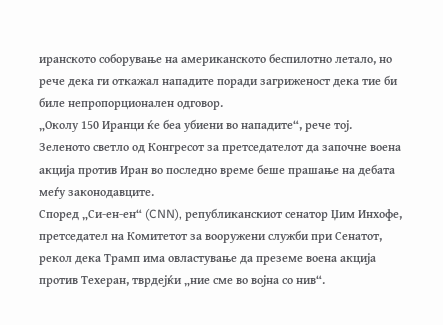иранското соборување на американското беспилотно летало, но рече дека ги откажал нападите поради загриженост дека тие би биле непропорционален одговор.
„Околу 150 Иранци ќе беа убиени во нападите“, рече тој.
Зеленото светло од Конгресот за претседателот да започне воена акција против Иран во последно време беше прашање на дебата меѓу законодавците.
Според „Си-eн-eн“ (CNN), републиканскиот сенатор Џим Инхофе, претседател на Комитетот за вооружени служби при Сенатот, рекол дека Трамп има овластување да преземе воена акција против Техеран, тврдејќи „ние сме во војна со нив“.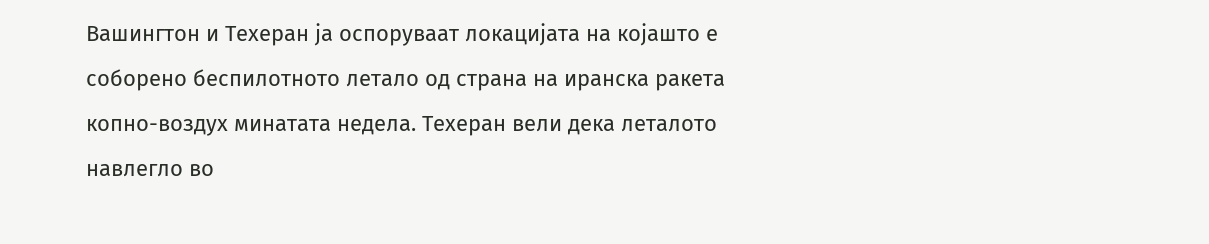Вашингтон и Техеран ја оспоруваат локацијата на којашто е соборено беспилотното летало од страна на иранска ракета копно-воздух минатата недела. Техеран вели дека леталото навлегло во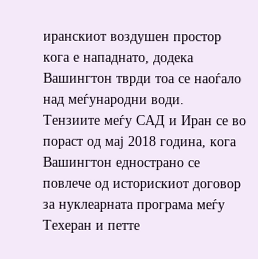иранскиот воздушен простор кога е нападнато, додека Вашингтон тврди тоа се наоѓало над меѓународни води.
Тензиите меѓу САД и Иран се во пораст од мај 2018 година, кога Вашингтон еднострано се повлече од историскиот договор за нуклеарната програма меѓу Техеран и петте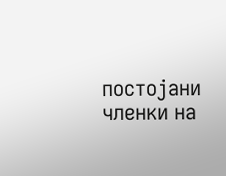постојани членки на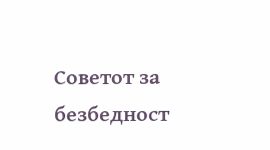Советот за безбедност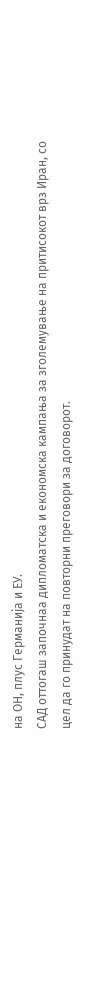на ОН, плус Германија и ЕУ.
САД оттогаш започнаа дипломатска и економска кампања за зголемување на притисокот врз Иран, со цел да го принудат на повторни преговори за договорот.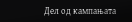Дел од кампањата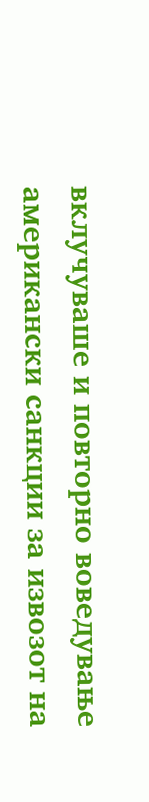вклучуваше и повторно воведување американски санкции за извозот на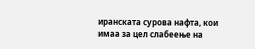иранската сурова нафта, кои имаа за цел слабеење на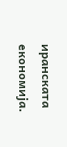иранската економија.